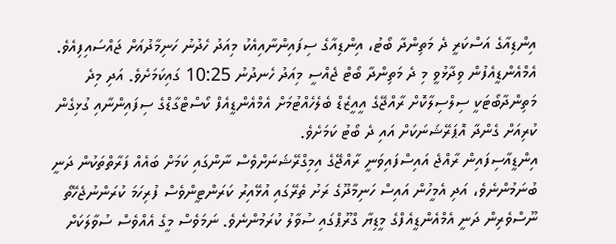އިންޑިއާގެ އަސްކަރީ ދެ މަތިންދާ ބޯޓު، އިންޑިއާގެ ސިފައިންނާއިއެކު މިއަދު ހެދުނު ހަނިމާދުއަށް ޖައްސައިފިއެވެ.
އެމްއެންޑީއެފުން ވިދާޅުވީ މި ދެ މަތިންދާ ބޯޓް ޖެއްސީ މިއަދު ހެނދުނު 10:25 ގައިކަމަށެވެ. އަދި މިދެ މަތިންދާބޯޓަކީ ސިލްސިލާކޮށް ރާއްޖޭގެ އީއީޒެޑް ބެލެހެއްޓުމަށް އެމްއެންޑީއެފް ކޯސްޓްގާޑްގެ ސިފައިންނާއި ގުޅިގެން ކުރިއަށް ގެންދާ އޮޕަރޭޝަނަކަށް އައި ދެ ބޯޓު ކަމަށެވެ.
އިންޑީއާސިފައިން ރާއްޖެ އައިސްފައިވަނީ ރާއްޖޭގެ އިމިގްރޭޝަނަށްވެސް ނާންގައި ކަމަށް ބައެއް ފަރާތްތަކުން ދަނީ ބުނަމުންނެވެ، އަދި އެމީހުން އައިސް ހަނިމާދޫގެ ރަށު ތެރޭގައި އުޅޭއިރު ކަރަންޓީންވެސް ފުރިހަމަ ކުރަންނުޖެހޭތޯ ނޫސްވެރިން ދަނީ އެމްއެންޑީއެފްގެ މީޑިޔާ ގްރޫޕްގައި ސުވާލު ކުރަމުންނެވެ. ނަމަވެސް މީގެ އެއްވެސް ސުވާލަކަށް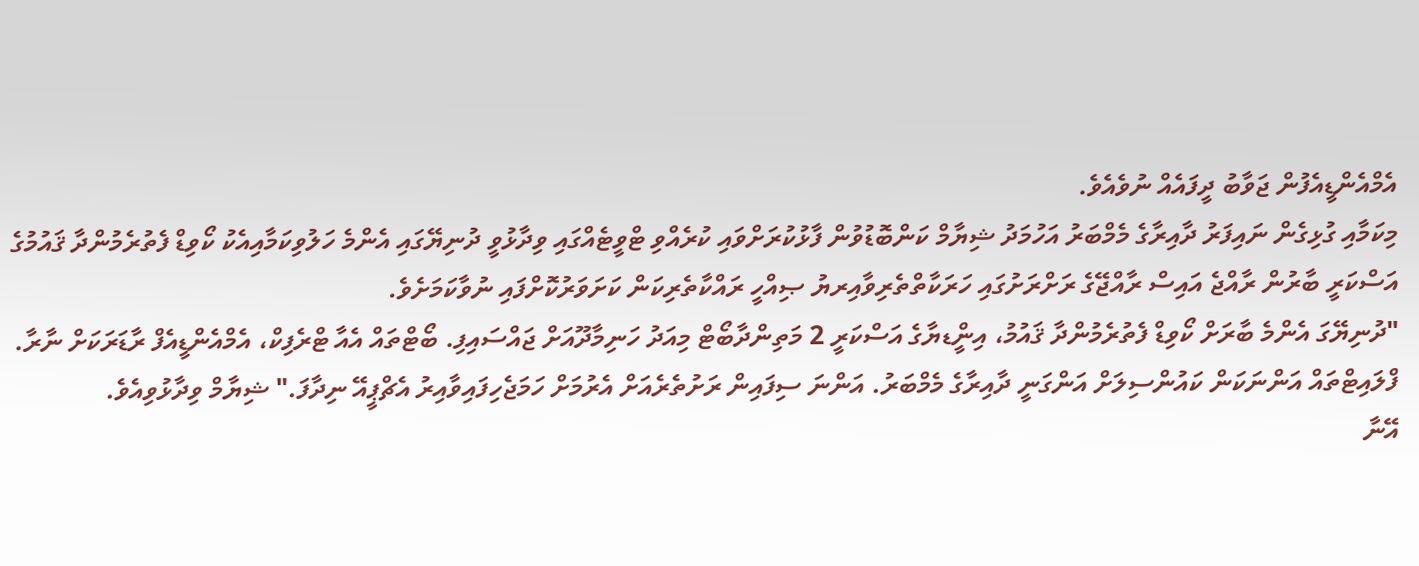އެމްއެންޑީއެފުން ޖަވާބު ދީފައެއް ނުވެއެވެ.
މިކަމާއި ގުޅިގެން ނައިފަރު ދާއިރާގެ މެމްބަރު އަހުމަދު ޝިޔާމް ކަންބޮޑުވުން ފާޅުކުރަށްވައި ކުރެއްވި ޓްވީޓެއްގައި ވިދާޅުވީ ދުނިޔޭގައި އެންމެ ހަލުވިކަމާއިއެކު ކޯވިޑް ފެތުރެމުންދާ ޤައުމުގެ އަސްކަރީ ބާރުން ރާއްޖެ އައިސް ރާއްޖޭގެ ރަށްރަށުގައި ހަރަކާތްތެރިވާއިރޔު ޞިއްހީ ރައްކާތެރިކަން ކަށަވަރުކޮށްފައި ނުވާކަމަށެވެ.
"ދުނިޔޭގަ އެންމެ ބާރަށް ކޯވިޑް ފެތުރެމުންދާ ޤައުމު، އިންީޑޔާގެ އަސްކަރީ 2 މަތިންދާބޯޓް މިއަދު ހަނިމާދޫއަށް ޖައްސައިފި. ބޯޓްތައް އެއާ ޓްރެފިކް، އެމްއެންޑީއެފް ރާޑަރަކަށް ނާރާ. ފްލައިޓްތައް އަންނަކަން ކައުންސިލަށް އަންގަނީ ދާއިރާގެ މެމްބަރު. އަންނަ ސިފައިން ރަށުތެރެއަށް އެރުމަށް ހަމަޖެހިފައިވާއިރު އެޗްޕީއޭ ނިދާފަ." ޝިޔާމް ވިދާޅުވިއެވެ.
އޭނާ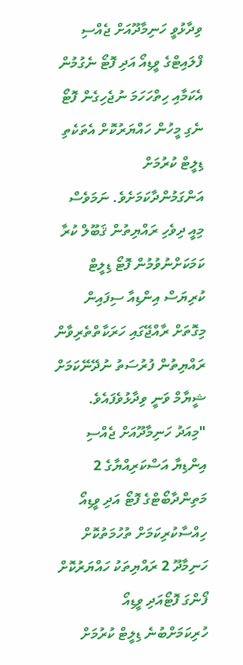ވިދާޅުވީ ހަނިމާދޫއަށް ޖެއްސި ފްލައިޓްގެ ވީޑިއޯ އަދި ފޮޓޯ ނެގުމުން އެކަމާއި ހިތްހަހަމަ ނުޖެހިގެން ފޮޓޯ ނެގި މީހުން ހައްޔަރުކޮށް އެތަކެތި ޑިލީޓް ކުރުމަށް އަންގަމުންދާކަމަށެވެ. ނަމަވެސް މިއީ ދިވެހި ރައްޔިތުން ޤަބޫލް ކުރާ ކަމަކަށްނުވުމުން ފޮޓޯ ޑިލީޓް ކުރިޔަސް އިންޑިއާ ސިފައިން މިގޮތަށް ރާއްޖޭގައި ހަރަކާތްތެރިވާން ރައްޔިތުން ފުރުސަތު ނުދޭނޭކަމަށް ޝީޔާމް ވަނީ ވިދާޅުވެފައެވެ.
"މިއަދު ހަނިމާދޫއަށް ޖެއްސި އިންޑިޔާ އަސްކަރިއްޔާގެ 2 މަތިންދާބޯޓްގެ ފޮޓޯ އަދި ވީޑިއޯ ހިއްސާކުރިކަމަށް ތުހުމަތުކޮށް ހަނިމާދޫ 2 ރައްޔިތަކު ހައްޔަރުކޮށް ފޯންގަ ފޮޓޯއަދި ވީޑިއޯ ހުރިކަމަށްބުނެ ޑިލީޓް ކުރުމަށް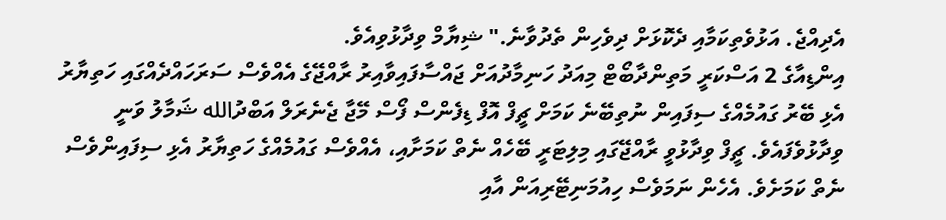އެދިއްޖެ. އަޅުވެތިކަމާއި ދެކޮޅަށް ދިވެހިން ތެދުވާނެ." ޝިޔާމް ވިދާޅުވިއެވެ.
އިންޑިއާގެ 2 އަސްކަރީ މަތިންދާބޯޓް މިއަދު ހަނިމާދުއަށް ޖައްސާފައިވާއިރު ރާއްޖޭގެ އެއްވެސް ސަރަހައްދެއްގައި ހަތިޔާރު އެޅި ބޭރު ގައުމެއްގެ ސިފައިން ނުތިބޭނެ ކަމަށް ޗީފް އޮފް ޑިފެންސް ފޯސް މޭޖާ ޖެނެރަލް އަބްދުالله ޝަމާލު ވަނީ ވިދާޅުވެފައެވެ. ޗީފް ވިދާޅުވީ ރާއްޖޭގައި މިލިޓަރީ ބޭހެއް ނެތް ކަމަށާއި، އެއްވެސް ގައުމެއްގެ ހަތިޔާރު އެޅި ސިފައިންވެސް ނެތް ކަމަށެވެ. އެހެން ނަމަވެސް ހިއުމަނިޓޭރިއަން އާއި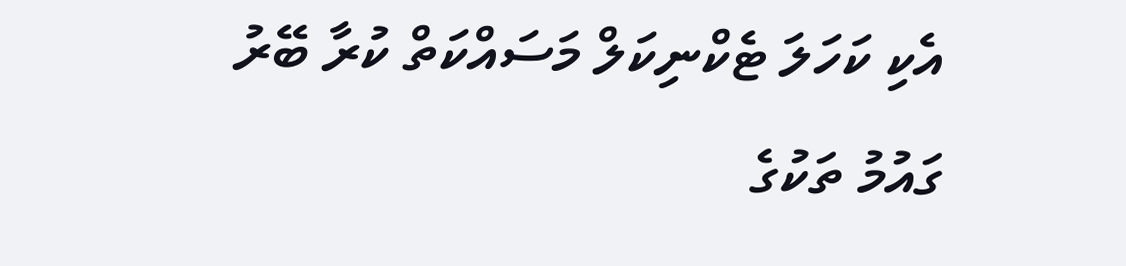އެކި ކަހަލަ ޓެކްނިކަލް މަސައްކަތް ކުރާ ބޭރު ގައުމު ތަކުގެ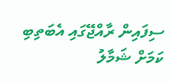ސިފައިން ރާއްޖޭގައި އެބަތިބި ކަމަށް ޝަމާލު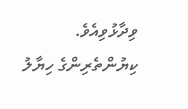ވިދާޅުވިއެވެ.
ކިޔުންތެރިންގެ ހިޔާލު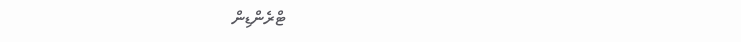ޓްރެންޑިން